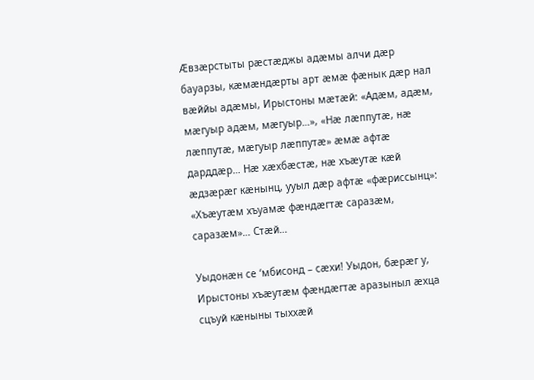Æвзæрстыты рæстæджы адæмы алчи дæр бауарзы, кæмæндæрты арт æмæ фæнык дæр нал вæййы адæмы, Ирыстоны мæтæй: «Адæм, адæм, мæгуыр адæм, мæгуыр…», «Нæ лæппутæ, нæ лæппутæ, мæгуыр лæппутæ» æмæ афтæ дарддæр… Нæ хæхбæстæ, нæ хъæутæ кæй æдзæрæг кæнынц, ууыл дæр афтæ «фæриссынц»: «Хъæутæм хъуамæ фæндæгтæ саразæм, саразæм»… Стæй…

Уыдонæн се ‘мбисонд – сæхи! Уыдон, бæрæг у, Ирыстоны хъæутæм фæндæгтæ аразыныл æхца сцъуй кæныны тыххæй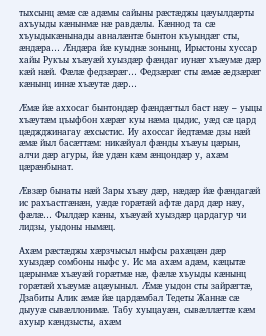тыхсынц æмæ сæ адæмы сайыны рæстæджы цæуылдæрты ахъуыды кæнынмæ нæ равдæлы. Кæннод та сæ хъуыдыкæнынады авналæнтæ бынтон къуындæг сты, æндæра… Æндæра йæ куыднæ зонынц, Ирыстоны хуссар хайы Рукъы хъæуæй хуыздæр фæндаг иунæг хъæумæ дæр кæй нæй. Фæлæ федзæрæг… Федзæрæг сты æмæ æдзæрæг кæнынц иннæ хъæутæ дæр…

Æмæ йæ аххосаг бынтондæр фæндæгтыл баст нæу – уыцы хъæутæм цъыфбон хæрæг куы нæма цыдис, уæд сæ цард цæджджинагау æхсыстис. Иу ахоссаг йедтæмæ дзы нæй æмæ йыл басæттæм: никæйуал фæнды хъæуы цæрын, алчи дæр агуры, йæ удæн кæм æнцондæр у, ахæм цæрæнбынат.

Æвзæр бынаты нæй Зары хъæу дæр, нæдæр йæ фæндагæй ис рахъастгæнæн, уæдæ горæтæй афтæ дард дæр нæу, фæлæ… Фылдæр кæны, хъæуæй хуыздæр цардагур чи лидзы, уыдоны нымæц.

Ахæм рæстæджы хæрзчысыл ныфсы рахæцæн дæр хуыздæр сомбоны ныфс у. Ис ма ахæм адæм, кæцытæ цæрынмæ хъæуæй горæтмæ нæ, фæлæ хъуыды кæнынц горæтæй хъæумæ ацæуыныл. Æмæ уыдон сты зайрæгтæ, Дзабиты Алик æмæ йæ цардæмбал Тедеты Жаннæ сæ дыууæ сывæллонимæ. Табу хуыцауæн, сывæллæттæ кæм ахуыр кæндзысты, ахæм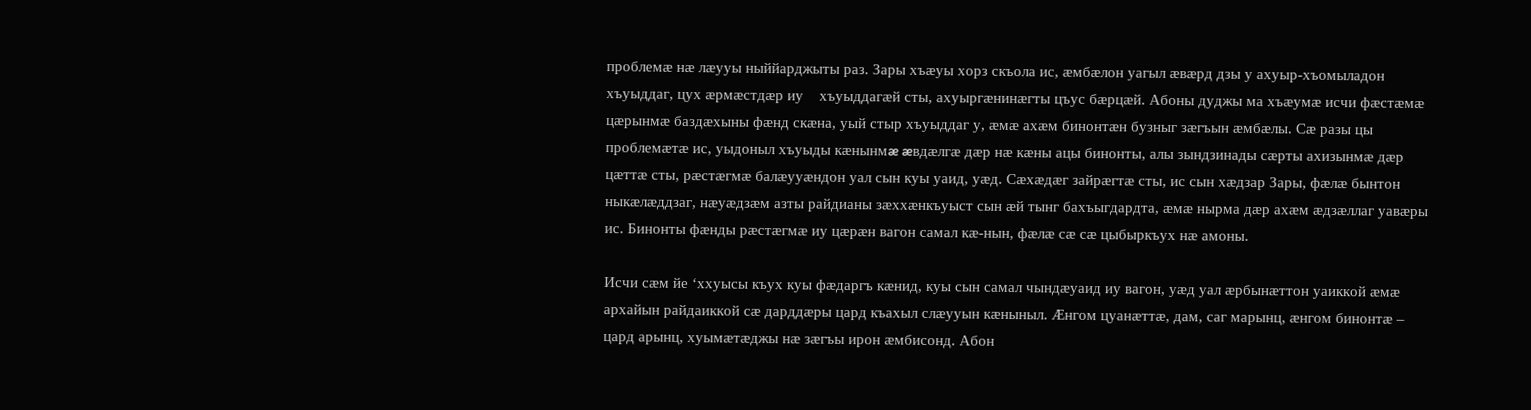проблемæ нæ лæууы ныййарджыты раз. Зары хъæуы хорз скъола ис, æмбæлон уагыл æвæрд дзы у ахуыр-хъомыладон хъуыддаг, цух æрмæстдæр иу    хъуыддагæй сты, ахуыргæнинæгты цъус бæрцæй. Абоны дуджы ма хъæумæ исчи фæстæмæ цæрынмæ баздæхыны фæнд скæна, уый стыр хъуыддаг у, æмæ ахæм бинонтæн бузныг зæгъын æмбæлы. Сæ разы цы проблемæтæ ис, уыдоныл хъуыды кæнынмæ æвдæлгæ дæр нæ кæны ацы бинонты, алы зындзинады сæрты ахизынмæ дæр цæттæ сты, рæстæгмæ балæууæндон уал сын куы уаид, уæд. Сæхæдæг зайрæгтæ сты, ис сын хæдзар Зары, фæлæ бынтон ныкæлæддзаг, нæуæдзæм азты райдианы зæххæнкъуыст сын æй тынг бахъыгдардта, æмæ нырма дæр ахæм æдзæллаг уавæры ис. Бинонты фæнды рæстæгмæ иу цæрæн вагон самал кæ-нын, фæлæ сæ сæ цыбыркъух нæ амоны.

Исчи сæм йе ‘ххуысы къух куы фæдаргъ кæнид, куы сын самал чындæуаид иу вагон, уæд уал æрбынæттон уаиккой æмæ архайын райдаиккой сæ дарддæры цард къахыл слæууын кæныныл. Æнгом цуанæттæ, дам, саг марынц, æнгом бинонтæ – цард арынц, хуымæтæджы нæ зæгъы ирон æмбисонд. Абон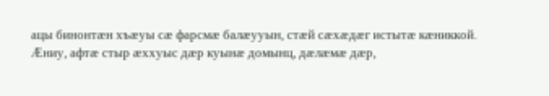ацы бинонтæн хъæуы сæ фарсмæ балæууын, стæй сæхæдæг истытæ кæниккой. Æниу, афтæ стыр æххуыс дæр куынæ домынц, дæлæмæ дæр,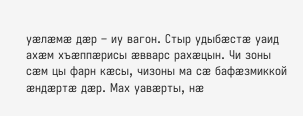уæлæмæ дæр – иу вагон. Стыр удыбæстæ уаид ахæм хъæппæрисы æвварс рахæцын. Чи зоны сæм цы фарн кæсы, чизоны ма сæ бафæзмиккой æндæртæ дæр. Мах уавæрты, нæ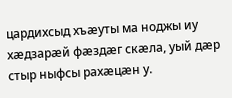цардихсыд хъæуты ма ноджы иу хæдзарæй фæздæг скæла, уый дæр стыр ныфсы рахæцæн у.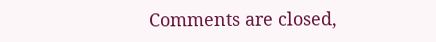Comments are closed,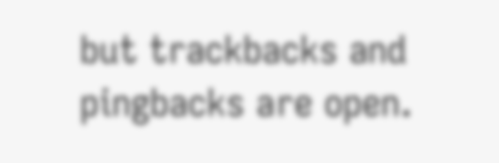but trackbacks and pingbacks are open.